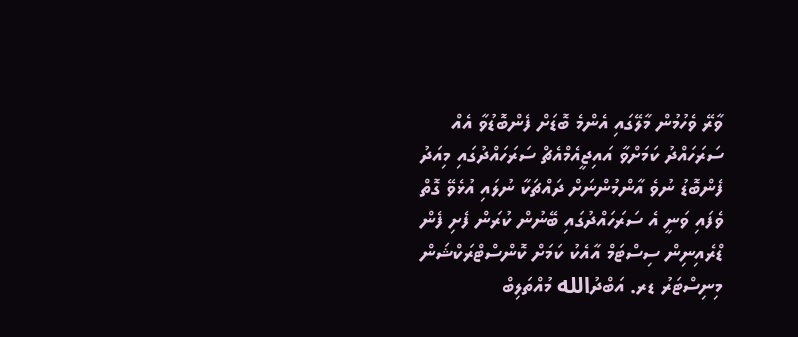ވާރޭ ވެހުމުން މާލޭގައި އެންމެ ބޮޑަށް ފެންބޮޑުވާ އެއް ސަރަހައްދު ކަމަށްވާ އައިޖީއެމްއެޗް ސަރަހައްދުގައި މިއަދު ފެންބޮޑު ނުވެ އާންމުންނަށް ދައްޗަކާ ނުލައި އުޅެވޭ ގޮތް ވެފައި ވަނީ އެ ސަރަހައްދުގައި ބޭނުން ކުރަން ފެށި ފެން ޑްރެއިނިން ސިސްޓަމް އާއެކު ކަމަށް ކޮންސްޓްރަކްޝަން މިނިސްޓަރު ޑރ. އަބްދުالله މުއްތަލިބް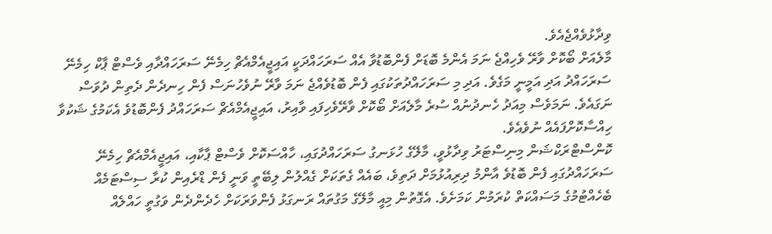ވިދާޅުވެއްޖެއެވެ.
މާލެއަށް ބޯކޮށް ވާރޭ ވެހިއްޖެ ނަމަ އެންމެ ބޮޑަށް ފެންބޮޑުވާ އެއް ސަރަހައްދަކީ އައިޖީއެމްއެޗް ހިމެނޭ ސަރަހައްދާއި ވެސްޓް ޕާކް ހިމެނޭ ސަރަހައްދު އަދި އަމީނީ މަގެވެ. އަދި މި ސަރަހައްދުތަކުގައި ފެން ބޮޑުވެއްޖެ ނަމަ ވާރޭ ނުވެހުނަސް ފެން ހިނދެން ދެތިން ދުވަސް ނަގައެވެ. ނަމަވެސް މިއަދު ހެނދުނުއް ސުރެ މާލެއަށް ބޯކޮށް ވާރޭވެހިފައި ވާއިރު، އައިޖީއެމްއެޗް ސަރަހައްދު ފެންބޮޑުވެ އެކަމުގެ ޝަކުވާ ހިއްސާކޮށްފައެއް ނުވެއެވެ.
ކޮންސްޓްރަކްޝަން މިނިސްޓަރު ވިދާޅުވީ، މާލޭގެ ހުޅަނގު ސަރަހައްދުގައި، ހާއްސަކޮށް ވެސްޓް ޕާކާއި، އައިޖީއެމްއެޗް ހިމެނޭ ސަރަހައްދުގައި ފެން ބޮޑުވެ އާންމު ދިރިއުޅުމަށް ދަތިވެ، ބައެއް ގެތަކަށް ގެއްލުން ލިބޭތީ ވަނީ ފެން ޑްރެއިން ކުރާ ސިސްޓަމެއް ބެހެއްޓުމުގެ މަސައްކަތް ކުރަމުން ކަމަށެވެ. އެގޮތުން މިއީ މާލޭގެ މަގުތައް ރަނގަޅު ފެންވަރަކަށް ހެދެންދެން ވަގުތީ ހައްލެއް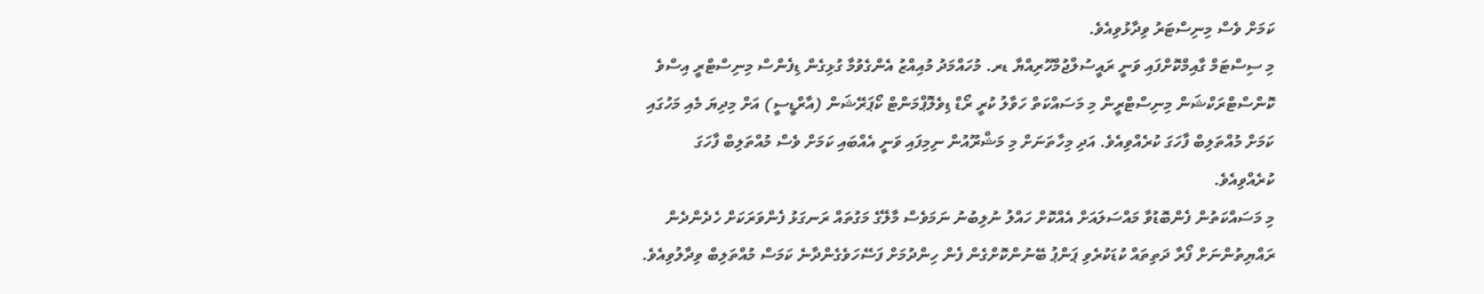ކަމަށް ވެސް މިނިސްޓަރު ވިދާޅުވިއެވެ.
މި ސިސްޓަމް ގާއިމްކޮށްފައި ވަނީ ރައީސުލްޖުމްހޫރިއްޔާ ޑރ. މުހައްމަދު މުއިއްޒު އެންގެވުމާ ގުޅިގެން ޑިފެންސް މިނިސްޓްރީ އިސްވެ ކޮންސްޓްރަކްޝަން މިނިސްޓްރީން މި މަސައްކަތް ހަވާލު ކުރީ ރޯޑް ޑިވެލޮޕްމަންޓް ކޯޕަރޭޝަން (އާރްޑީސީ) އަށް މިދިޔަ މެއި މަހުގައި ކަމަށް މުއްތަލިބް ފާހަގަ ކުރެއްވިއެވެ. އަދި މިހާތަނަށް މި މަޝްރޫއުން ނިމިފައި ވަނީ އެއްބައި ކަމަށް ވެސް މުއްތަލިބް ފާހަގަ ކުރެއްވިއެވެ.
މި މަސައްކަތުން ފެންބޮޑުވާ މައްސަލައަށް އެއްކޮށް ހައްލު ނުލިބުނު ނަމަވެސް މާލޭގެ މަގުތައް ރަނގަޅު ފެންވަރަކަށް ހެދެންދެން ރައްޔިތުންނަށް ފޯރާ ދަތިތައް ކުޑަކުރެވި ޕަންޕު ބޭނުންކޮށްގެން ފެން ހިންދުމަށް ފަސޭހަވެގެންދާނެ ކަމަސް މުއްތަލިބް ވިދާލުވިއެވެ.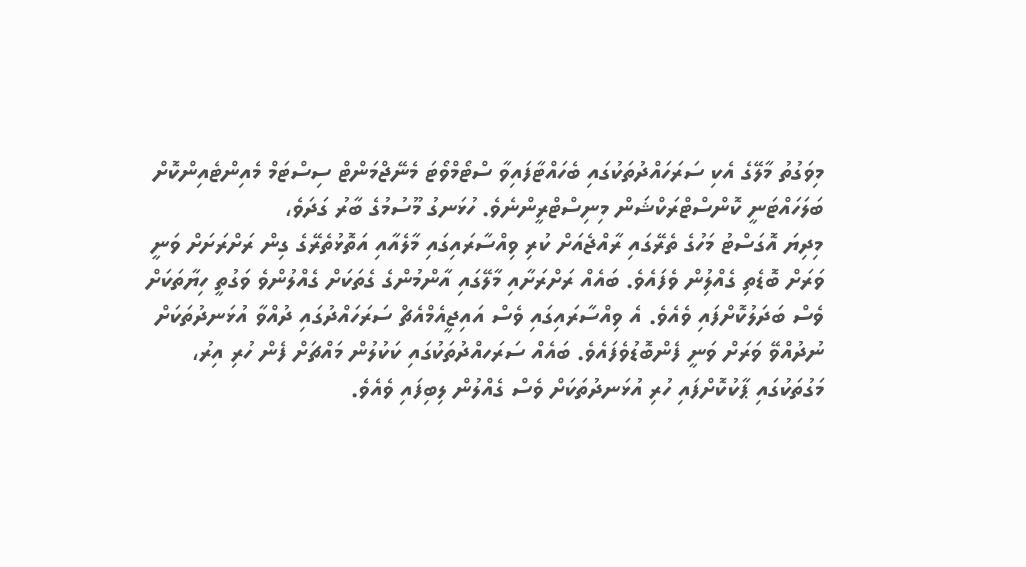މިވަގުތު މާލޭގެ އެކި ސަރަހައްދުތަކުގައި ބެހައްޓާފައިވާ ސްޓޯމްވޯޓަ މެނޭޖްމަންޓް ސިސްޓަމް މެއިންޓެއިންކޮށް ބަލަހައްޓަނީ ކޮންސްޓްރަކްޝަން މިނިސްޓްރީންނެވެ. ހުޅަނގު މޫސުމުގެ ބާރު ގަދަވެ،
މިދިޔަ އޮގަސްޓު މަހުގެ ތެރޭގައި ރާއްޖެއަށް ކުރި ވިއްސާރައިގައި މާލެއާއި އަތޮޅުތެރޭގެ ގިން ރަށްރަށަށް ވަނީ ވަރަށް ބޮޑެތި ގެއްލުިން ވެފައެވެ. ބައެއް ރަށްރަށާއި މާލޭގައި އާންމުންގެ ގެތަކަށް ގެއްލުންވެ ވަގުތީ ހިޔާތަކަށް ވެސް ބަދަލުކޮށްފައި ވެއެވެ. އެ ވިއްސާރައިގައި ވެސް އައިޖީއެމްއެޗް ސަރަހައްދުގައި ދުއްވާ އުޅަނދުތަކަށް ނުދުއްވޭ ވަރަށް ވަނީ ފެންބޮޑުވެފައެވެ. ބައެއް ސަރަހއްދުތަކުގައި ކަކުލުން މައްޗަށް ފެން ހުރި އިރު، މަގުތަކުގައި ޕާކުކޮށްފައި ހުރި އުޅަނދުތަކަށް ވެސް ގެއްލުން ލިބިފައި ވެއެވެ.